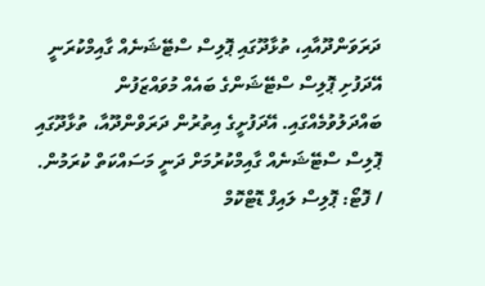ދަރަވަންދޫއާއި، ތުޅާދޫގައި ޕޮލިސް ސްޓޭޝަނެއް ގާއިމްކުރަނީ
އޭދަފުށި ޕޮލިސް ސްޓޭޝަންގެ ބައެއް މުވައްޒަފުން ބައްދަލުވުމެއްގައި. އޭދަފުށީގެ އިތުރުން ދަރަވްންދޫއާ، ތުޅާދޫގައި ޕޮލިސް ސްޓޭޝަނެއް ގާއިމްކުރުމަށް ދަނީ މަސައްކަތް ކުރަމުން. / ފޮޓޯ: ޕޮލިސް ލައިފް ޑޮޓްކޮމް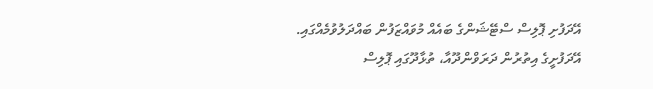އޭދަފުށި ޕޮލިސް ސްޓޭޝަންގެ ބައެއް މުވައްޒަފުން ބައްދަލުވުމެއްގައި. އޭދަފުށީގެ އިތުރުން ދަރަވްންދޫއާ، ތުޅާދޫގައި ޕޮލިސް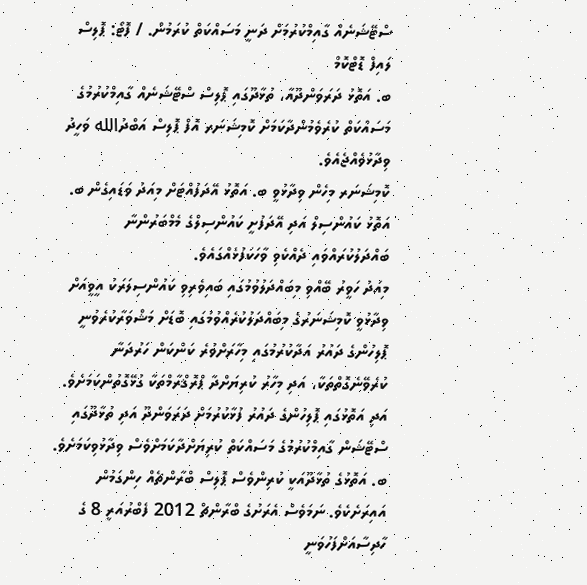ސްޓޭޝަނެއް ގާއިމްކުރުމަށް ދަނީ މަސައްކަތް ކުރަމުން. / ފޮޓޯ: ޕޮލިސް ލައިފް ޑޮޓްކޮމް
ބ. އަތޮޅު ދަރަވަންދޫއާ، ތުޅާދޫގައި ޕޮލިސް ސްޓޭޝަނެއް ގާއިމްކުރުމުގެ މަސައްކަތް ކުރެވެމުންދާކަމަށް ކޮމިޝަނަރ އޮފް ޕޮލިސް އަބްދުالله ވަހީދު ވިދާޅުވެއްޖެއެވެ.
ކޮމިޝަނަރ މިހެން ވިދާޅުވީ ބ. އަތޮޅު އޭދަފުއްޓަށް މިއަދު ވަޑައިގެން ބ. އަތޮޅު ކައުންސިލް އަދި އޭދަފުށީ ކައުންސިލްގެ މެމްބަރުންނާ ބައްދަލުކުރައްވައި ދެއްކެވި ވާހަކަފުޅެއްގައެވެ.
މިއަދު ހަވީރު ބޭއްވި މިބައްދަލުވުމުގައި ބައިވެރިވި ކައުންސިލަރަކު އީވީއަށް ވިދާޅުވީ ކޮމިޝަނަރުގެ މިބައްދަލުކުރެއްވުމުގައި ބޮޑަށް މަޝްވަރާކުރެވުނީ ޕޮލިހުންގެ ދައުރު އަދާކުރުމުގައި މިހާރަށްވުރެ ކަންކަން ހަރުދަނާ ކުރެވޭނެގޮތްތަކާ، އަދި މިހާރު ކުރިޔަށްދާ ޕްރޮޤްރާމްތަކާ ގުޅޭގޮތުންކަމަށެވެ. އަދި އަތޮޅުގައި ޕޮލިހުންގެ ދައުރު ފުޅާކުރުމަށް ދަރަވަންދޫ އަދި ތުޅާދޫގައި ސްޓޭޝަން ގާއިމްކުރުމުގެ މަސައްކަތް ކުރިޔަށްދާކަމަށްވެސް ވިދާޅުވިކަމަށެވެ.
ބ. އަތޮޅުގެ ތުޅާދޫއަކީ ކުރިންވެސް ޕޮލިސް ބްރާންޗެއް ހިންގަމުން އައިރަށެކެވެ. ނަމަވެސް އެރަށުގެ ބްރާންޗް 2012 ފެބްރުއަރީ 8 ގެ ހާދިސާއަށްފަހުވަނީ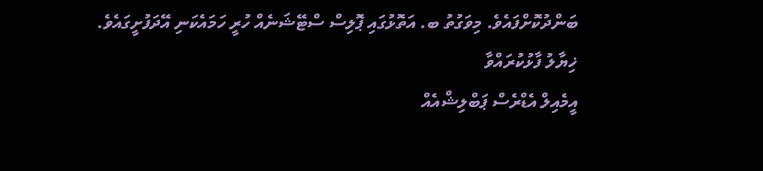ބަންދުކޮށްފައެވެ. މިވަގުތު ބ. އަތޮޅުގައި ޕޮލިސް ސްޓޭޝަނެއް ހުރީ ހަމައެކަނި އޭދަފުށީގައެވެ.
ޚިޔާލު ފާޅުކުރައްވާ
އީމެއިލް އެޑްރެސް ޕަބްލިޝްއެއް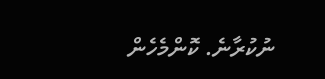ނުކުރާނެ. ކޮންމެހެން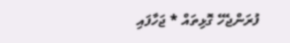ފުރަންޖެހޭ ގޮޅިތައް * ޖަހާފައި